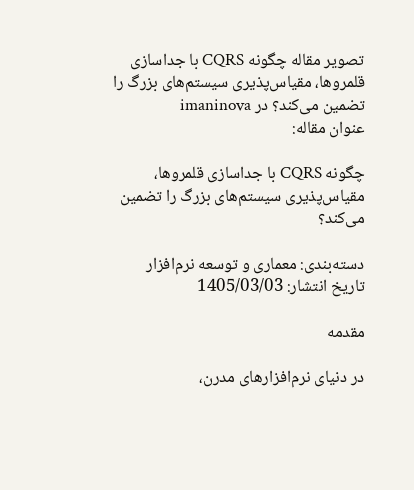تصویر مقاله چگونه CQRS با جداسازی قلمروها، مقیاس‌پذیری سیستم‌های بزرگ را تضمین می‌کند؟ در imaninova
عنوان مقاله:

چگونه CQRS با جداسازی قلمروها، مقیاس‌پذیری سیستم‌های بزرگ را تضمین می‌کند؟

دسته‌بندی: معماری و توسعه نرم‌افزار
تاریخ انتشار: 1405/03/03

مقدمه

در دنیای نرم‌افزارهای مدرن،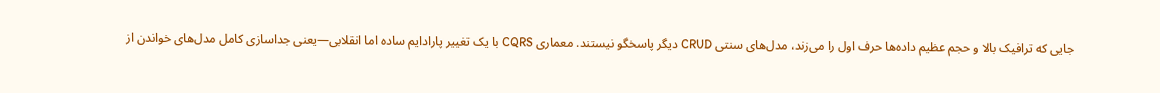جایی که ترافیک بالا و حجم عظیم داده‌ها حرف اول را می‌زند، مدل‌های سنتی CRUD دیگر پاسخگو نیستند. معماری CQRS با یک تغییر پارادایم ساده اما انقلابی—یعنی جداسازی کامل مدل‌های خواندن از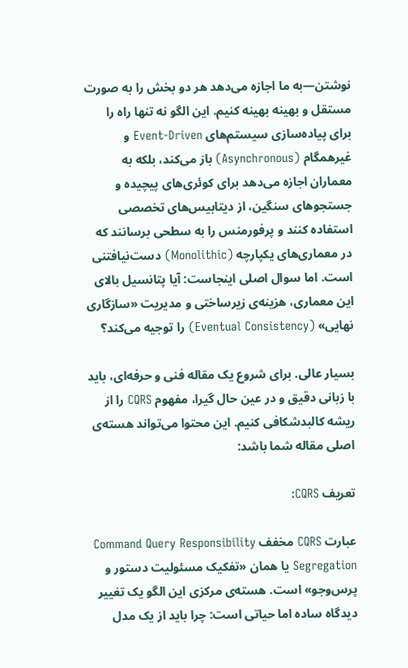نوشتن—به ما اجازه می‌دهد هر دو بخش را به صورت مستقل و بهینه بهینه کنیم. این الگو نه تنها راه را برای پیاده‌سازی سیستم‌های Event-Driven و غیرهمگام (Asynchronous) باز می‌کند، بلکه به معماران اجازه می‌دهد برای کوئری‌های پیچیده و جستجوهای سنگین، از دیتابیس‌های تخصصی استفاده کنند و پرفورمنس را به سطحی برسانند که در معماری‌های یکپارچه (Monolithic) دست‌نیافتنی است. اما سوال اصلی اینجاست: آیا پتانسیل بالای این معماری، هزینه‌ی زیرساختی و مدیریت «سازگاری نهایی» (Eventual Consistency) را توجیه می‌کند؟

بسیار عالی. برای شروع یک مقاله فنی و حرفه‌ای، باید با زبانی دقیق و در عین حال گیرا، مفهوم CQRS را از ریشه کالبدشکافی کنیم. این محتوا می‌تواند هسته‌ی اصلی مقاله شما باشد:

تعریف CQRS:

عبارت CQRS مخفف Command Query Responsibility Segregation یا همان «تفکیک مسئولیت دستور و پرس‌وجو» است. هسته‌ی مرکزی این الگو یک تغییر دیدگاه ساده اما حیاتی است: چرا باید از یک مدل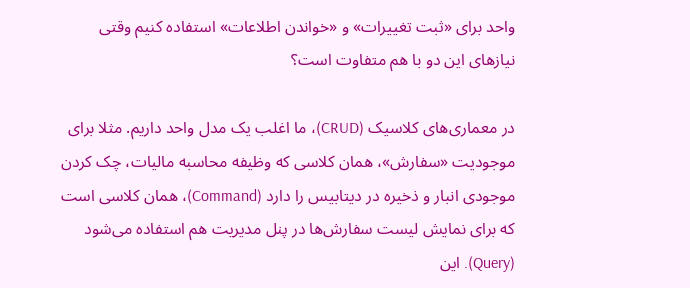واحد برای «ثبت تغییرات» و «خواندن اطلاعات» استفاده کنیم وقتی نیازهای این دو با هم متفاوت است؟

در معماری‌های کلاسیک (CRUD)، ما اغلب یک مدل واحد داریم. مثلا برای موجودیت «سفارش»، همان کلاسی که وظیفه محاسبه مالیات، چک کردن موجودی انبار و ذخیره در دیتابیس را دارد (Command)، همان کلاسی است که برای نمایش لیست سفارش‌ها در پنل مدیریت هم استفاده می‌شود (Query). این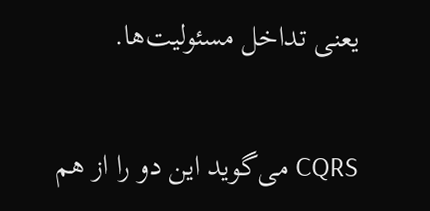یعنی تداخل مسئولیت‌ها.

CQRS می‌گوید این دو را از هم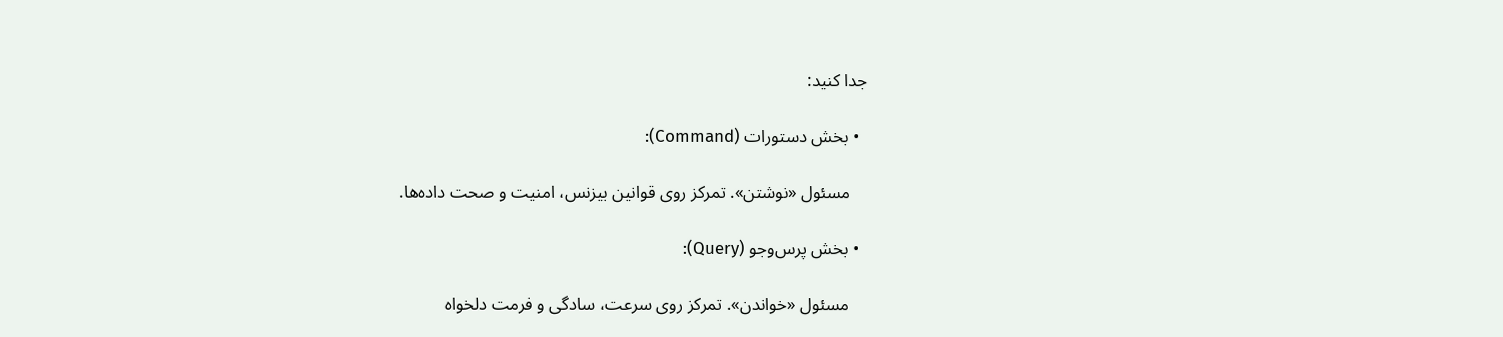جدا کنید:

  • بخش دستورات (Command):

    مسئول «نوشتن». تمرکز روی قوانین بیزنس، امنیت و صحت داده‌ها.

  • بخش پرس‌وجو (Query):

    مسئول «خواندن». تمرکز روی سرعت، سادگی و فرمت دلخواه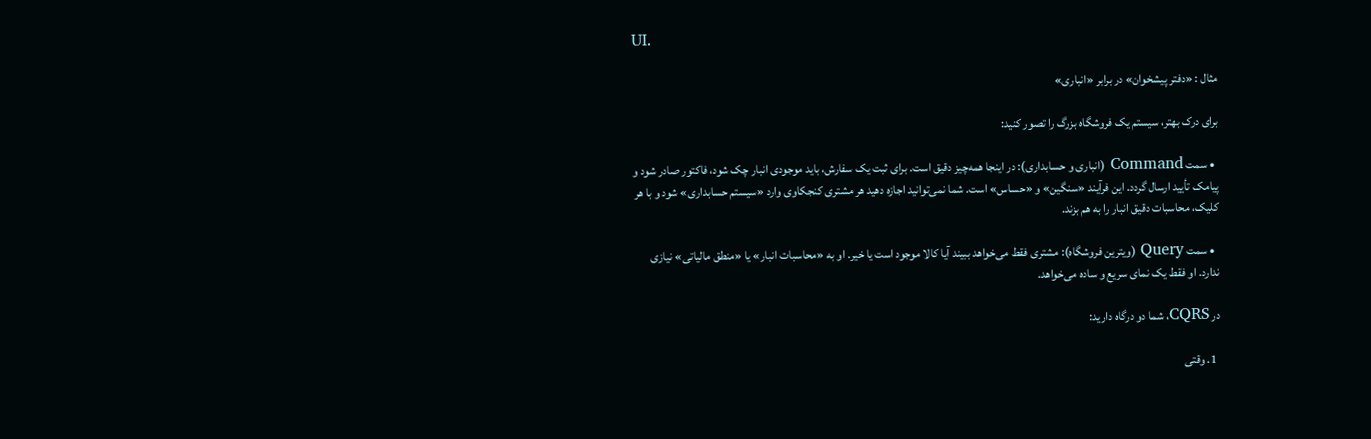UI.

مثال : «دفتر پیشخوان» در برابر «انباری»

برای درک بهتر، سیستم یک فروشگاه بزرگ را تصور کنید:

  • سمت Command (انباری و حسابداری): در اینجا همه‌چیز دقیق است. برای ثبت یک سفارش، باید موجودی انبار چک شود، فاکتور صادر شود و پیامک تأیید ارسال گردد. این فرآیند «سنگین» و «حساس» است. شما نمی‌توانید اجازه دهید هر مشتری کنجکاوی وارد «سیستم حسابداری» شود و با هر کلیک، محاسبات دقیق انبار را به هم بزند.

  • سمت Query (ویترین فروشگاه): مشتری فقط می‌خواهد ببیند آیا کالا موجود است یا خیر. او به «محاسبات انبار» یا «منطق مالیاتی» نیازی ندارد. او فقط یک نمای سریع و ساده می‌خواهد.

در CQRS، شما دو درگاه دارید:

  1. وقتی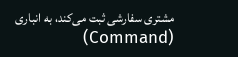مشتری سفارشی ثبت می‌کند، به انباری (Command)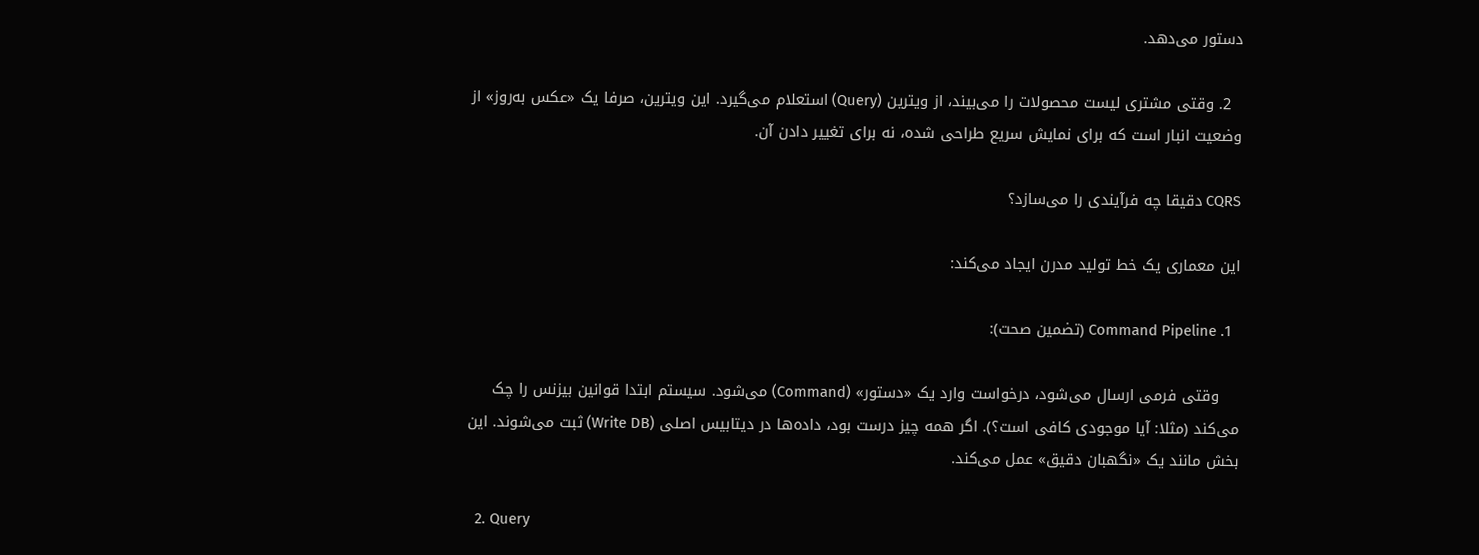دستور می‌دهد.

  2. وقتی مشتری لیست محصولات را می‌بیند، از ویترین (Query) استعلام می‌گیرد. این ویترین، صرفا یک «عکس به‌روز» از وضعیت انبار است که برای نمایش سریع طراحی شده، نه برای تغییر دادن آن.

CQRS دقیقا چه فرآیندی را می‌سازد؟

این معماری یک خط تولید مدرن ایجاد می‌کند:

  1. Command Pipeline (تضمین صحت):

    وقتی فرمی ارسال می‌شود، درخواست وارد یک «دستور» (Command) می‌شود. سیستم ابتدا قوانین بیزنس را چک می‌کند (مثلا: آیا موجودی کافی است؟). اگر همه چیز درست بود، داده‌ها در دیتابیس اصلی (Write DB) ثبت می‌شوند. این بخش مانند یک «نگهبان دقیق» عمل می‌کند.

  2. Query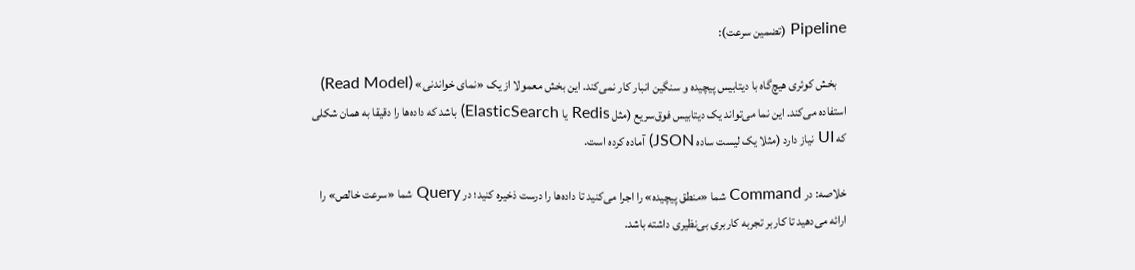Pipeline (تضمین سرعت):

    بخش کوئری هیچ‌گاه با دیتابیس پیچیده و سنگین انبار کار نمی‌کند. این بخش معمولا از یک «نمای خواندنی» (Read Model) استفاده می‌کند. این نما می‌تواند یک دیتابیس فوق‌سریع (مثل Redis یا ElasticSearch) باشد که داده‌ها را دقیقا به همان شکلی که UI نیاز دارد (مثلا یک لیست ساده JSON) آماده کرده است.

خلاصه: در Command شما «منطق پیچیده» را اجرا می‌کنید تا داده‌ها را درست ذخیره کنید؛ در Query شما «سرعت خالص» را ارائه می‌دهید تا کاربر تجربه کاربری بی‌نظیری داشته باشد.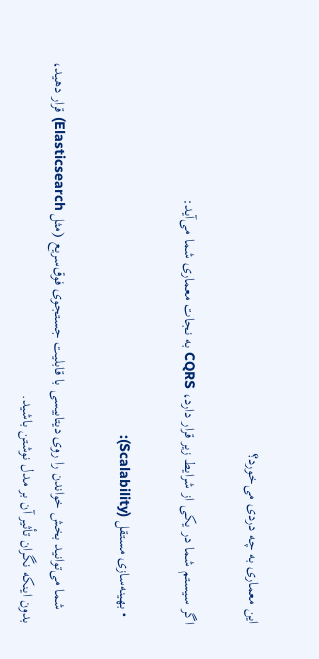این معماری به چه دردی می‌خورد؟

اگر سیستم شما در یکی از شرایط زیر قرار دارد، CQRS به نجات معماری شما می‌آید:

  • بهینه‌سازی مستقل (Scalability):

    شما می‌توانید بخش خواندن را روی دیتابیسی با قابلیت جستجوی فوق‌سریع (مثل Elasticsearch) قرار دهید، بدون اینکه نگران تأثیر آن بر مدل نوشتن باشید.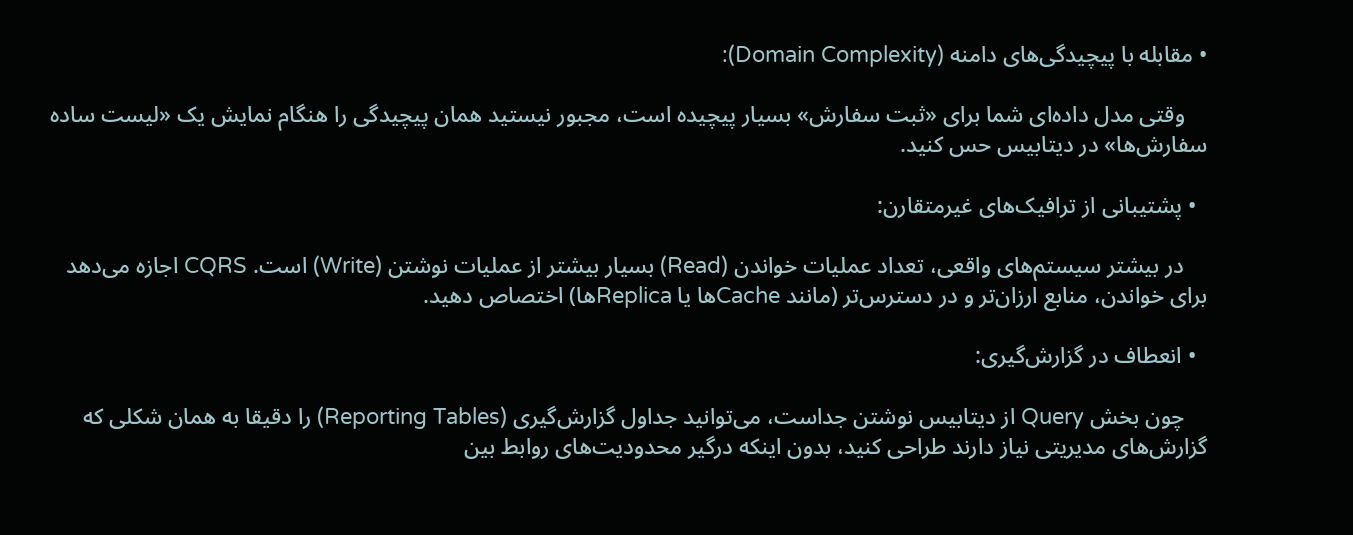• مقابله با پیچیدگی‌های دامنه (Domain Complexity):

    وقتی مدل داده‌ای شما برای «ثبت سفارش» بسیار پیچیده است، مجبور نیستید همان پیچیدگی را هنگام نمایش یک «لیست ساده سفارش‌ها» در دیتابیس حس کنید.

  • پشتیبانی از ترافیک‌های غیرمتقارن:

    در بیشتر سیستم‌های واقعی، تعداد عملیات خواندن (Read) بسیار بیشتر از عملیات نوشتن (Write) است. CQRS اجازه می‌دهد برای خواندن، منابع ارزان‌تر و در دسترس‌تر (مانند Cacheها یا Replicaها) اختصاص دهید.

  • انعطاف در گزارش‌گیری:

    چون بخش Query از دیتابیس نوشتن جداست، می‌توانید جداول گزارش‌گیری (Reporting Tables) را دقیقا به همان شکلی که گزارش‌های مدیریتی نیاز دارند طراحی کنید، بدون اینکه درگیر محدودیت‌های روابط بین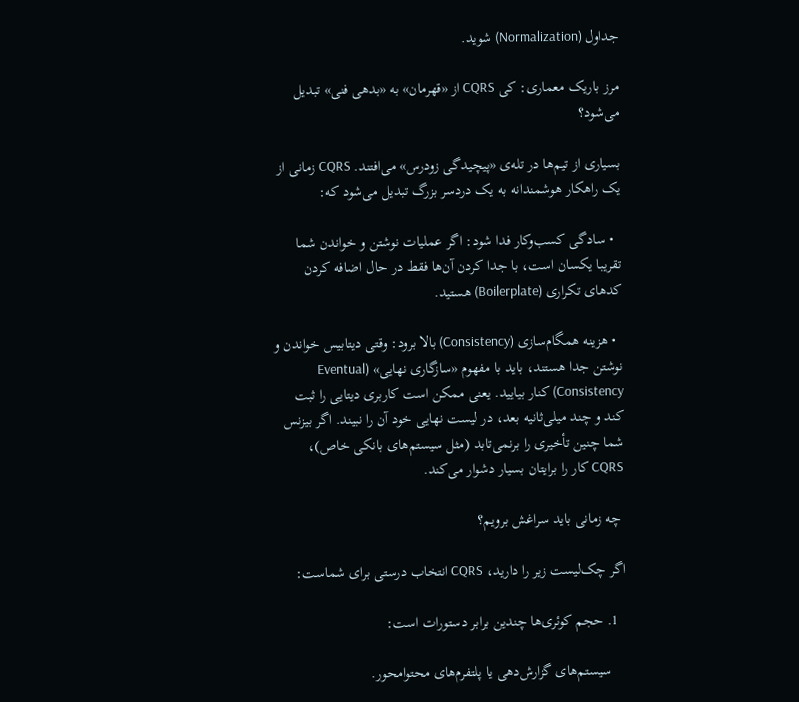جداول (Normalization) شوید.

مرز باریک معماری: کی CQRS از «قهرمان» به «بدهی فنی» تبدیل می‌شود؟

بسیاری از تیم‌ها در تله‌ی «پیچیدگی زودرس» می‌افتند. CQRS زمانی از یک راهکار هوشمندانه به یک دردسر بزرگ تبدیل می‌شود که:

  • سادگی کسب‌وکار فدا شود: اگر عملیات نوشتن و خواندن شما تقریبا یکسان است، با جدا کردن آن‌ها فقط در حال اضافه کردن کدهای تکراری (Boilerplate) هستید.

  • هزینه همگام‌سازی (Consistency) بالا برود: وقتی دیتابیس خواندن و نوشتن جدا هستند، باید با مفهوم «سازگاری نهایی» (Eventual Consistency) کنار بیایید. یعنی ممکن است کاربری دیتایی را ثبت کند و چند میلی‌ثانیه بعد، در لیست نهایی خود آن را نبیند. اگر بیزنس شما چنین تأخیری را برنمی‌تابد (مثل سیستم‌های بانکی خاص)، CQRS کار را برایتان بسیار دشوار می‌کند.

 چه زمانی باید سراغش برویم؟

اگر چک‌لیست زیر را دارید، CQRS انتخاب درستی برای شماست:

  1. حجم کوئری‌ها چندین برابر دستورات است:

    سیستم‌های گزارش‌دهی یا پلتفرم‌های محتوا‌محور.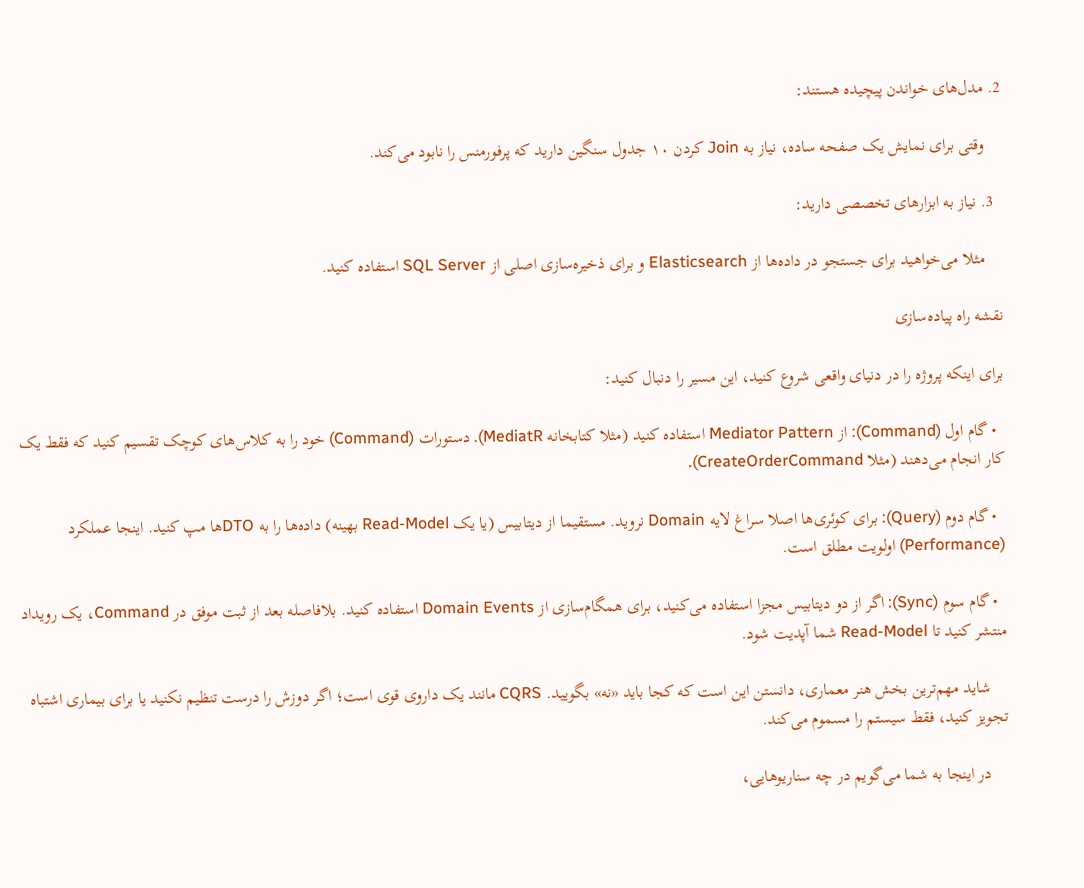2. مدل‌های خواندن پیچیده هستند:

    وقتی برای نمایش یک صفحه ساده، نیاز به Join کردن ۱۰ جدول سنگین دارید که پرفورمنس را نابود می‌کند.

  3. نیاز به ابزارهای تخصصی دارید:

    مثلا می‌خواهید برای جستجو در داده‌ها از Elasticsearch و برای ذخیره‌سازی اصلی از SQL Server استفاده کنید.

نقشه راه پیاده‌سازی

برای اینکه پروژه را در دنیای واقعی شروع کنید، این مسیر را دنبال کنید:

  • گام اول (Command): از Mediator Pattern استفاده کنید (مثلا کتابخانه MediatR). دستورات (Command) خود را به کلاس‌های کوچک تقسیم کنید که فقط یک کار انجام می‌دهند (مثلا CreateOrderCommand).

  • گام دوم (Query): برای کوئری‌ها اصلا سراغ لایه Domain نروید. مستقیما از دیتابیس (یا یک Read-Model بهینه) داده‌ها را به DTOها مپ کنید. اینجا عملکرد (Performance) اولویت مطلق است.

  • گام سوم (Sync): اگر از دو دیتابیس مجزا استفاده می‌کنید، برای همگام‌سازی از Domain Events استفاده کنید. بلافاصله بعد از ثبت موفق در Command، یک رویداد منتشر کنید تا Read-Model شما آپدیت شود.

    شاید مهم‌ترین بخش هنر معماری، دانستن این است که کجا باید «نه» بگویید. CQRS مانند یک داروی قوی است؛ اگر دوزش را درست تنظیم نکنید یا برای بیماری اشتباه تجویز کنید، فقط سیستم را مسموم می‌کند.

    در اینجا به شما می‌گویم در چه سناریوهایی،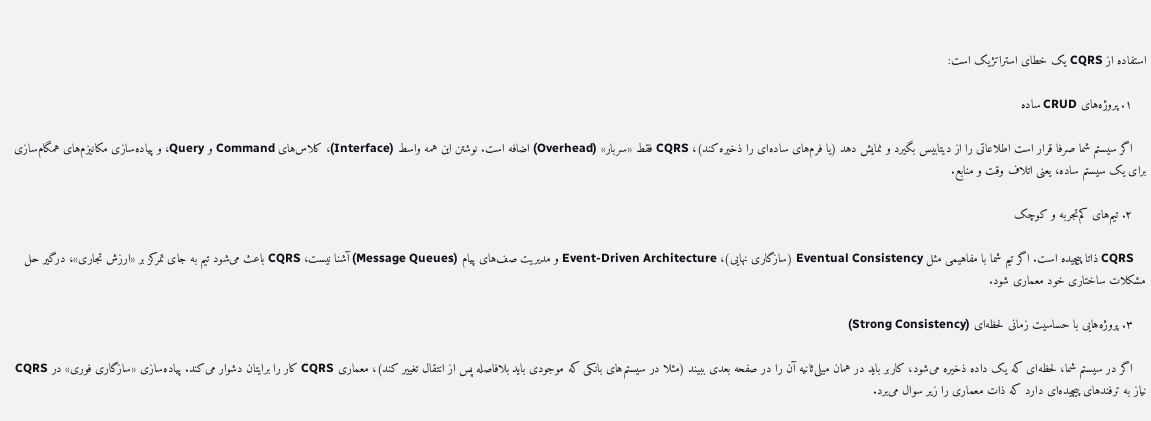استفاده از CQRS یک خطای استراتژیک است:

    ۱. پروژه‌های CRUD ساده

    اگر سیستم شما صرفا قرار است اطلاعاتی را از دیتابیس بگیرد و نمایش دهد (یا فرم‌های ساده‌ای را ذخیره کند)، CQRS فقط «سربار» (Overhead) اضافه است. نوشتن این همه واسط (Interface)، کلاس‌های Command و Query، و پیاده‌سازی مکانیزم‌های همگام‌سازی برای یک سیستم ساده، یعنی اتلاف وقت و منابع.

    ۲. تیم‌های کم‌تجربه و کوچک

    CQRS ذاتا پیچیده است. اگر تیم شما با مفاهیمی مثل Eventual Consistency (سازگاری نهایی)، Event-Driven Architecture و مدیریت صف‌های پیام (Message Queues) آشنا نیست، CQRS باعث می‌شود تیم به جای تمرکز بر «ارزش تجاری»، درگیر حل مشکلات ساختاری خود معماری شود.

    ۳. پروژه‌هایی با حساسیت زمانی لحظه‌ای (Strong Consistency)

    اگر در سیستم شما، لحظه‌ای که یک داده ذخیره می‌شود، کاربر باید در همان میلی‌ثانیه آن را در صفحه بعدی ببیند (مثلا در سیستم‌های بانکی که موجودی باید بلافاصله پس از انتقال تغییر کند)، معماری CQRS کار را برایتان دشوار می‌کند. پیاده‌سازی «سازگاری فوری» در CQRS نیاز به ترفندهای پیچیده‌ای دارد که ذات معماری را زیر سوال می‌برد.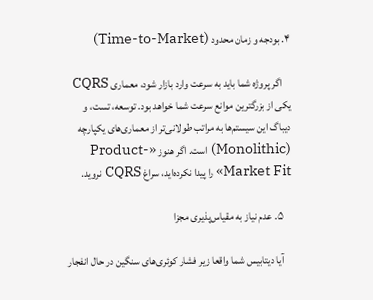۴. بودجه و زمان محدود (Time-to-Market)

    اگر پروژه شما باید به سرعت وارد بازار شود، معماری CQRS یکی از بزرگترین موانع سرعت شما خواهد بود. توسعه، تست، و دیباگ این سیستم‌ها به مراتب طولانی‌تر از معماری‌های یکپارچه (Monolithic) است. اگر هنوز «Product-Market Fit» را پیدا نکرده‌اید، سراغ CQRS نروید.

    ۵. عدم نیاز به مقیاس‌پذیری مجزا

    آیا دیتابیس شما واقعا زیر فشار کوئری‌های سنگین در حال انفجار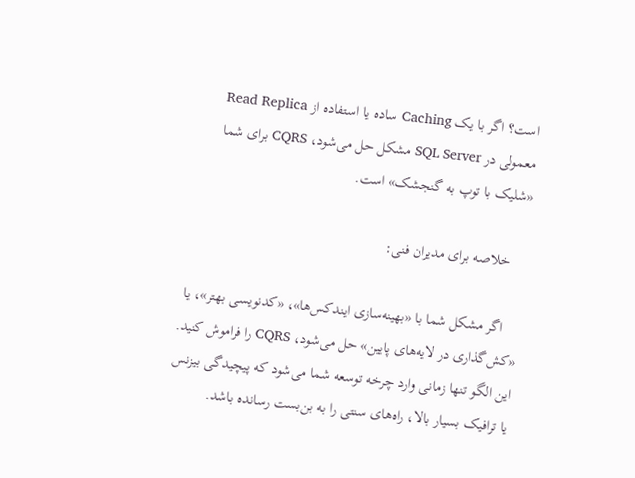است؟ اگر با یک Caching ساده یا استفاده از Read Replica معمولی در SQL Server مشکل حل می‌شود، CQRS برای شما «شلیک با توپ به گنجشک» است.

    خلاصه برای مدیران فنی:

    اگر مشکل شما با «بهینه‌سازی ایندکس‌ها»، «کدنویسی بهتر»، یا «کش‌گذاری در لایه‌های پایین» حل می‌شود، CQRS را فراموش کنید. این الگو تنها زمانی وارد چرخه توسعه شما می‌شود که پیچیدگی بیزنس یا ترافیک بسیار بالا، راه‌های سنتی را به بن‌بست رسانده باشد.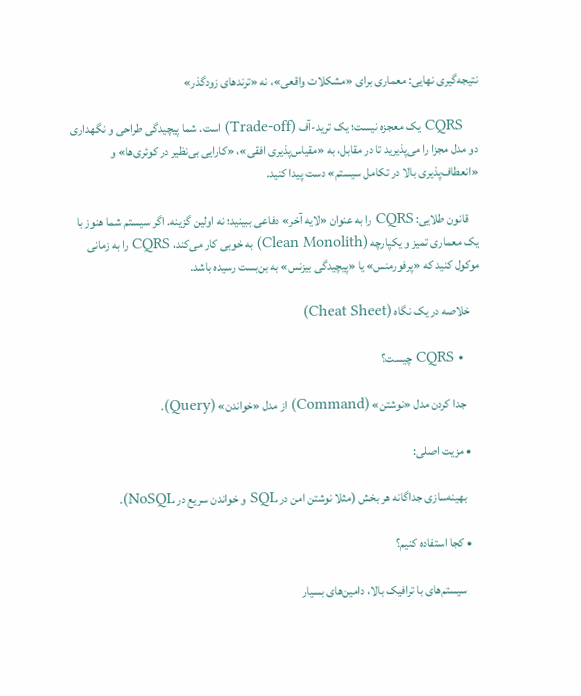نتیجه‌گیری نهایی: معماری برای «مشکلات واقعی»، نه «ترندهای زودگذر»

    CQRS یک معجزه نیست؛ یک ترید-آف (Trade-off) است. شما پیچیدگی طراحی و نگهداری دو مدل مجزا را می‌پذیرید تا در مقابل، به «مقیاس‌پذیری افقی»، «کارایی بی‌نظیر در کوئری‌ها» و «انعطاف‌پذیری بالا در تکامل سیستم» دست پیدا کنید.

    قانون طلایی: CQRS را به عنوان «لایه آخر» دفاعی ببینید؛ نه اولین گزینه. اگر سیستم شما هنوز با یک معماری تمیز و یکپارچه (Clean Monolith) به خوبی کار می‌کند، CQRS را به زمانی موکول کنید که «پرفورمنس» یا «پیچیدگی بیزنس» به بن‌بست رسیده باشد.

    خلاصه در یک نگاه (Cheat Sheet)

    • CQRS چیست؟

      جدا کردن مدل «نوشتن» (Command) از مدل «خواندن» (Query).

    • مزیت اصلی:

      بهینه‌سازی جداگانه هر بخش (مثلا نوشتن امن در SQL و خواندن سریع در NoSQL).

    • کجا استفاده کنیم؟

      سیستم‌های با ترافیک بالا، دامین‌های بسیار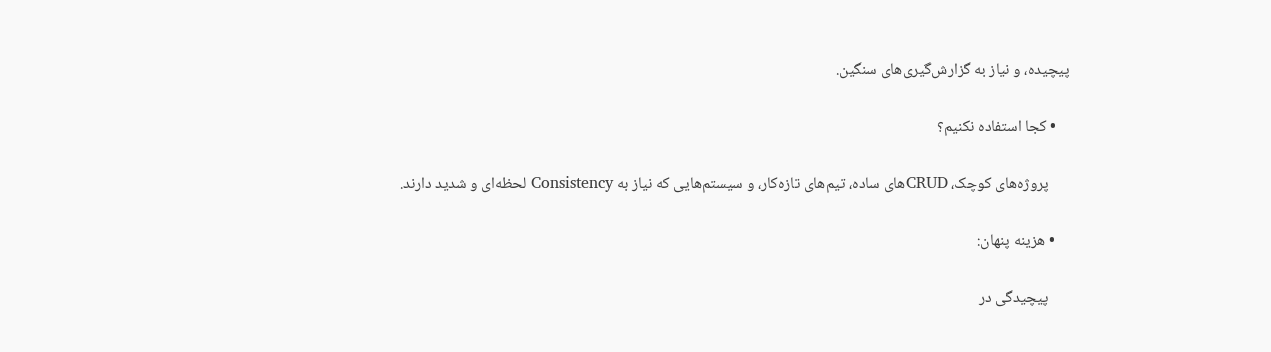پیچیده، و نیاز به گزارش‌گیری‌های سنگین.

    • کجا استفاده نکنیم؟

      پروژه‌های کوچک، CRUDهای ساده، تیم‌های تازه‌کار، و سیستم‌هایی که نیاز به Consistency لحظه‌ای و شدید دارند.

    • هزینه پنهان:

      پیچیدگی در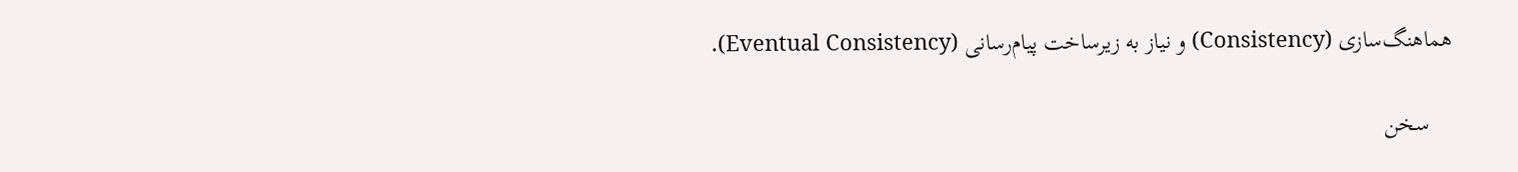هماهنگ‌سازی (Consistency) و نیاز به زیرساخت پیام‌رسانی (Eventual Consistency).

    سخن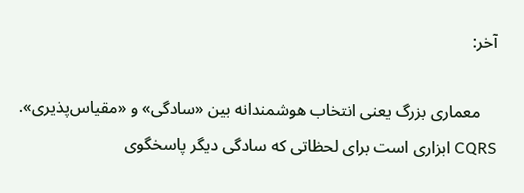آخر:

    معماری بزرگ یعنی انتخاب هوشمندانه بین «سادگی» و «مقیاس‌پذیری». CQRS ابزاری است برای لحظاتی که سادگی دیگر پاسخگوی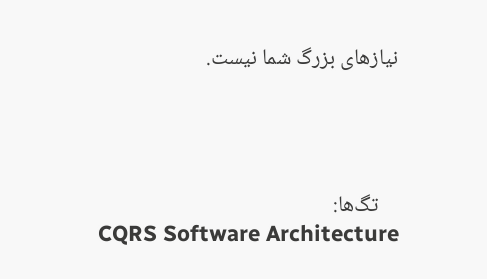نیازهای بزرگ شما نیست.




    تگ‌ها:
    CQRS Software Architecture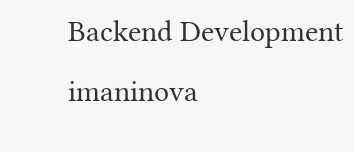Backend Development imaninova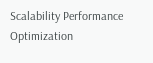Scalability Performance Optimization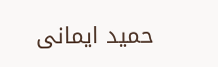حمید ایمانی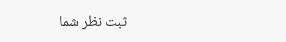ثبت نظر شما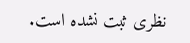نظری ثبت نشده است.